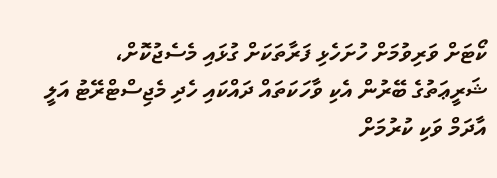ކޯޓަށް ވަރިވުމަށް ހުށަހެޅި ފަރާތަކަށް ގުޅައި މެސެޖުކޮށް، ޝަރީޢަތުގެ ބޭރުން އެކި ވާހަކަތައް ދައްކައި ހެދި މެޖިސްޓްރޭޓު އަލީ އާދަމް ވަކި ކުރުމަށް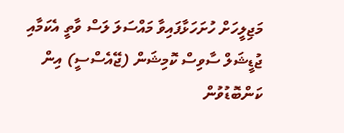މަޖިލީހަށް ހުށަހަޅާފައިވާ މައްސަލަ ލަސް ވާތީ އެކަމާއި ޖުޑީޝަލް ސާވިސް ކޮމިޝަން (ޖޭއެސްސީ) އިން ކަންބޮޑުވުން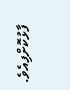ފާޅުކޮށްފިއެވެ.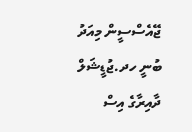ޖޭއެސްސީން މިއަދު ބުނީ ހދ.ޖުޑީޝަލް ދާއިރާގެ އިސް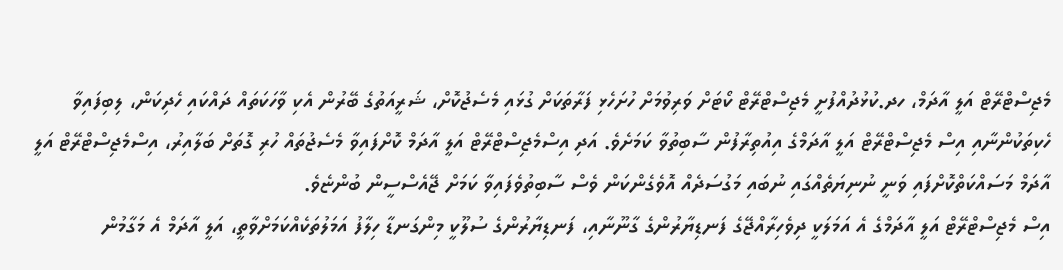މެޖިސްޓްރޭޓް އަލީ އާދަމް، ހދ.ކުޅުދުއްފުށީ މެޖިސްޓްރޭޓް ކޯޓަށް ވަރިވުމަށް ހުށަހެޅި ފަރާތަކަށް ގުޅައި މެސެޖުކޮށް، ޝަރީއަތުގެ ބޭރުން އެކި ވާހަކަތައް ދައްކައި ހެދިކަން، ލިބިފައިވާ ހެކިތަކުންނާއި އިސް މެޖިސްޓްރޭޓް އަލީ އާދަމްގެ އިއުތިރާފުން ސާބިތުވާ ކަމަށެވެ. އަދި އިސްމެޖިސްޓްރޭޓް އަލީ އާދަމް ކޮށްފައިވާ މެސެޖުތައް ހުރި ގޮތަށް ބަލާއިރު، އިސްމެޖިސްޓްރޭޓް އަލީ އާދަމް މަސައްކަތްކޮށްފައި ވަނީ ނުނިޔަތެއްގައި ނުބައި މަގުސަދެއް އޮވެގެންކަން ވެސް ސާބިތުވެފައިވާ ކަމަށް ޖޭއެސްސީން ބުންޏެވެ.
އިސް މެޖިސްޓްރޭޓް އަލީ އާދަމްގެ އެ އަމަލަކީ ދިވެހިރާއްޖޭގެ ފަނޑިޔާރުންގެ ގާނޫނާއި، ފަނޑިޔާރުންގެ ސުލޫކީ މިންގަނޑާ ހިލާފު އަމަލުތަކެއްކަމަށްވާތީ، އަލީ އާދަމް އެ މަގާމުން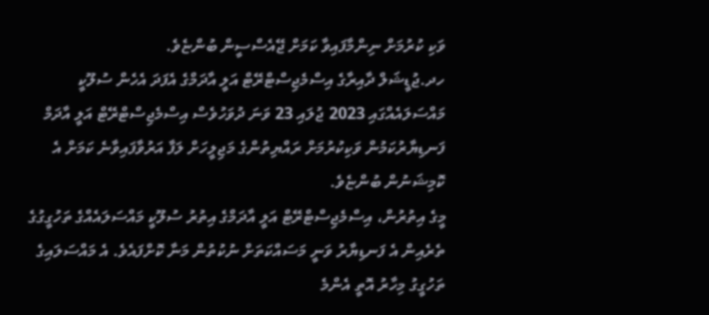ވަކި ކުރުމަށް ނިންމާފައިވާ ކަމަށް ޖޭއެސްސީން ބުންޏެވެ.
ހދ.ޖުޑީޝަލް ދާއިރާގެ އިސްމެޖިސްޓްރޭޓް އަލީ އާދަމްގެ އެފަދަ އެހެން ސުލޫކީ މައްސަލައެއްގައި 2023 ޖުލައި 23 ވަނަ ދުވަހުވެސް އިސްމެޖިސްޓްރޭޓް އަލީ އާދަމް ފަނޑިޔާރުކަމުން ވަކިކުރުމަށް ރައްޔިތުންގެ މަޖިލީހަށް ލަފާ އަރުވާފައިވާނެ ކަމަށް އެ ކޮމިޝަނުން ބުންޏެވެ.
މީގެ އިތުރުން، އިސްމެޖިސްޓްރޭޓް އަލީ އާދަމްގެ އިތުރު ސުލޫކީ މައްސަލައެއްގެ ތަހުގީގުގެ ތެރެއިން އެ ފަނޑިޔާރު ވަނީ މަސައްކަތަށް ނުކުތުން މަނާ ކޮށްފައެވެ. އެ މައްސަލައިގެ ތަހުގީގު މިހާރު އޮތީ އެންމެ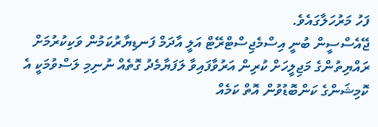ފަހު މަރުހަލާގައެވެ.
ޖޭއެސްސީން ބުނީ އިސްމެޖިސްޓްރޭޓް އަލީ އާދަމް ފަނޑިޔާރުކަމުން ވަކިކުރުމަށް ރައްޔިތުންގެ މަޖިލީހަށް ކުރިން އަރުވާފައިވާ ލަފަޔާމެދު ގޮތެއް ނުނިމި ލަސްވުމަކީ އެ ކޮމިޝަންގެ ކަންބޮޑުވުން އޮތް ކަމެއް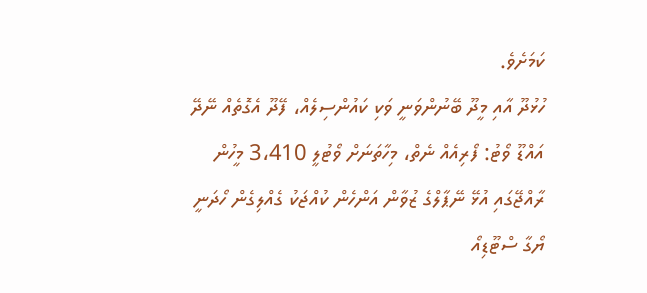ކަމަށެވެ.
ހުޅުދޫ އާއި މީދޫ ބޭނުންވަނީ ވަކި ކައުންސިލެއް، ފޭދޫ އެގޮތެއް ނޭދޭ
އައްޑޫ ވޯޓު: ފޯރިއެއް ނެތް، މިހާތަނަށް ވޯޓުލީ 3،410 މީހުން
ރާއްޖޭގައި އުޅޭ ނޭޕާލްގެ ޒުވާން އަންހެން ކުއްޖަކު ގެއްލިގެން ހޯދަނީ
ޔޯގާ ސްޓޫޑިއޯ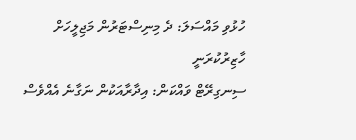ހުޅުވި މައްސަލަ: ދެ މިނިސްޓަރުން މަޖިލީހަށް ހާޒިރުކުރަނީ
ސިނގިރޭޓް ވައްކަން: އިދާރާއަކުން ނަގާނެ އެއްވެސް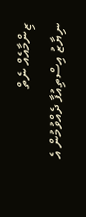ޒިންމާއެއް ނެތް
ނިޔާޒު އިސްތިއުފާ ދެއްވުމުން އެ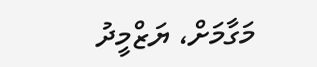މަގާމަށް، ޔަޒްމީދު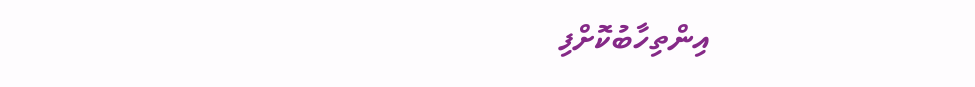އިންތިހާބުކޮށްފި